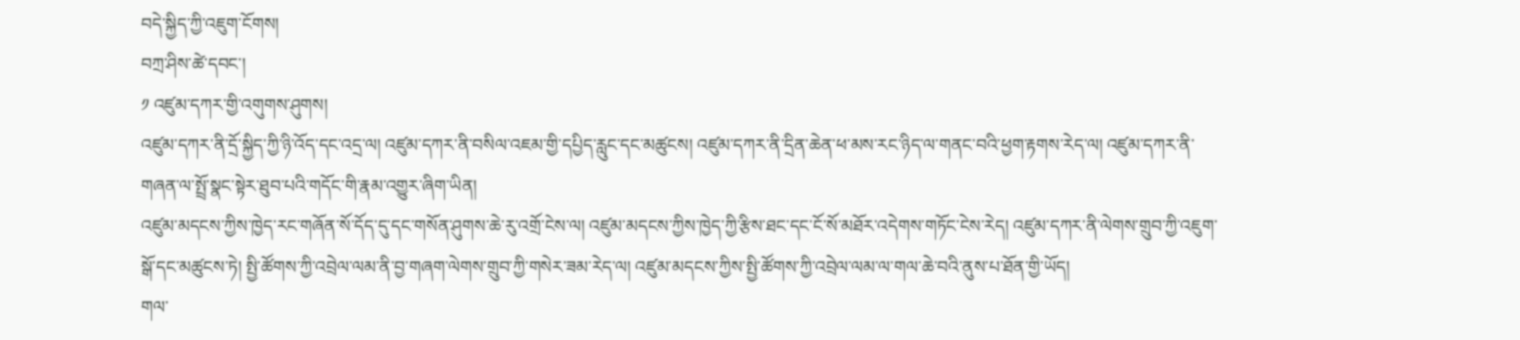བདེ་སྐྱིད་ཀྱི་འཇུག་ངོགས།
བཀྲ་ཤིས་ཚེ་དབང་།
༡ འཛུམ་དཀར་གྱི་འགུགས་ཤུགས།
འཛུམ་དཀར་ནི་དྲོ་སྐྱིད་ཀྱི་ཉི་འོད་དང་འདྲ་ལ། འཛུམ་དཀར་ནི་བསིལ་འཇམ་གྱི་དཔྱིད་རླུང་དང་མཚུངས། འཛུམ་དཀར་ནི་དྲིན་ཆེན་ཕ་མས་རང་ཉིད་ལ་གནང་བའི་ཕྱག་རྟགས་རེད་ལ། འཛུམ་དཀར་ནི་གཞན་ལ་སྤྲོ་སྣང་སྟེར་ཐུབ་པའི་གདོང་གི་རྣམ་འགྱུར་ཞིག་ཡིན།
འཛུམ་མདངས་ཀྱིས་ཁྱེད་རང་གཞོན་སོ་དོད་དུ་དང་གསོན་ཤུགས་ཆེ་རུ་འགྲོ་ངེས་ལ། འཛུམ་མདངས་ཀྱིས་ཁྱེད་ཀྱི་རྩིས་ཐང་དང་ངོ་སོ་མཐོར་འདེགས་གཏོང་ངེས་རེད། འཛུམ་དཀར་ནི་ལེགས་གྲུབ་ཀྱི་འཇུག་སྒོ་དང་མཚུངས་ཏེ། སྤྱི་ཚོགས་ཀྱི་འབྲེལ་ལམ་ནི་བྱ་གཞག་ལེགས་གྲུབ་ཀྱི་གསེར་ཟམ་རེད་ལ། འཛུམ་མདངས་ཀྱིས་སྤྱི་ཚོགས་ཀྱི་འབྲེལ་ལམ་ལ་གལ་ཆེ་བའི་ནུས་པ་ཐོན་གྱི་ཡོད།
གལ་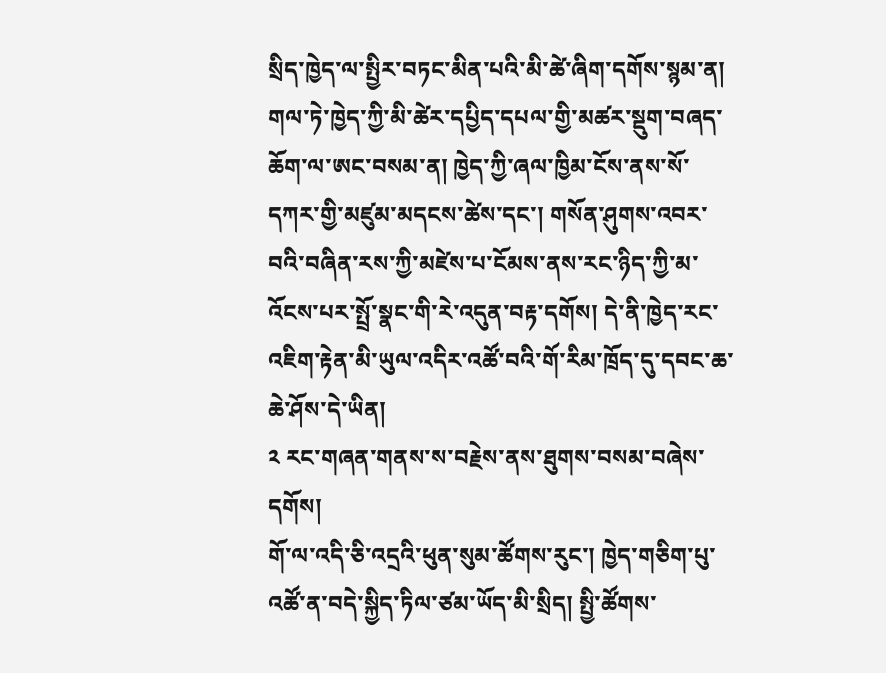སྲིད་ཁྱེད་ལ་སྤྱིར་བཏང་མིན་པའི་མི་ཚེ་ཞིག་དགོས་སྙམ་ན། གལ་ཏེ་ཁྱེད་ཀྱི་མི་ཚེར་དཔྱིད་དཔལ་གྱི་མཚར་སྡུག་བཞད་ཆོག་ལ་ཨང་བསམ་ན། ཁྱེད་ཀྱི་ཞལ་ཁྱིམ་ངོས་ནས་སོ་དཀར་གྱི་མཛུམ་མདངས་ཚེས་དང་། གསོན་ཤུགས་འབར་བའི་བཞིན་རས་ཀྱི་མཛེས་པ་ངོམས་ནས་རང་ཉིད་ཀྱི་མ་འོངས་པར་སྤྲོ་སྣང་གི་རེ་འདུན་བརྟ་དགོས། དེ་ནི་ཁྱེད་རང་འཇིག་རྟེན་མི་ཡུལ་འདིར་འཚོ་བའི་གོ་རིམ་ཁྲོད་དུ་དབང་ཆ་ཆེ་ཤོས་དེ་ཡིན།
༢ རང་གཞན་གནས་ས་བརྗེས་ནས་ཐུགས་བསམ་བཞེས་དགོས།
གོ་ལ་འདི་ཅི་འདྲའི་ཕུན་སུམ་ཚོགས་རུང་། ཁྱེད་གཅིག་པུ་འཚོ་ན་བདེ་སྐྱིད་ཏིལ་ཙམ་ཡོད་མི་སྲིད། སྤྱི་ཚོགས་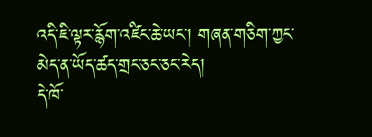འདི་ཇི་ལྟར་རྙོག་འཛིང་ཆེ་ཡང་། གཞན་གཅིག་ཀྱང་མེད་ན་ཡོད་ཚད་གྲང་ཅང་ཅང་རེད།
དེ་ཁོ་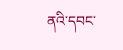ནའི་དབང་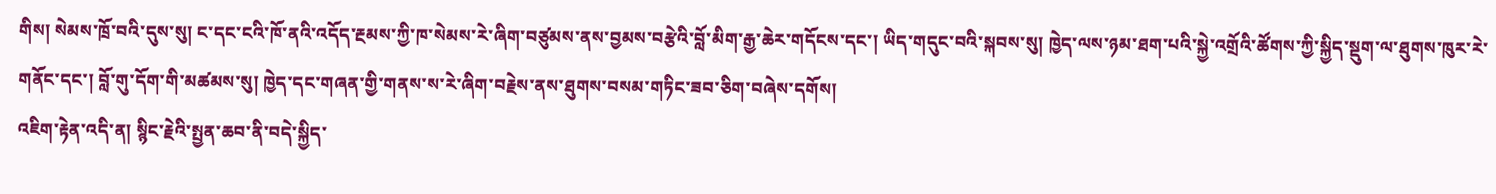གིས། སེམས་ཁྲོ་བའི་དུས་སུ། ང་དང་ངའི་ཁོ་ནའི་འདོད་རྔམས་ཀྱི་ཁ་སེམས་རེ་ཞིག་བཙུམས་ནས་བྱམས་བརྩེའི་བློ་མིག་རྒྱ་ཆེར་གདོངས་དང་། ཡིད་གདུང་བའི་སྐབས་སུ། ཁྱེད་ལས་ཉམ་ཐག་པའི་སྐྱེ་འགྲོའི་ཚོགས་ཀྱི་སྐྱིད་སྡུག་ལ་ཐུགས་ཁུར་རེ་གནོང་དང་། བློ་གུ་དོག་གི་མཚམས་སུ། ཁྱེད་དང་གཞན་གྱི་གནས་ས་རེ་ཞིག་བརྗེས་ནས་ཐུགས་བསམ་གཏིང་ཟབ་ཅིག་བཞེས་དགོས།
འཇིག་རྟེན་འདི་ན། སྙིང་རྗེའི་སྤྱན་ཆབ་ནི་བདེ་སྐྱིད་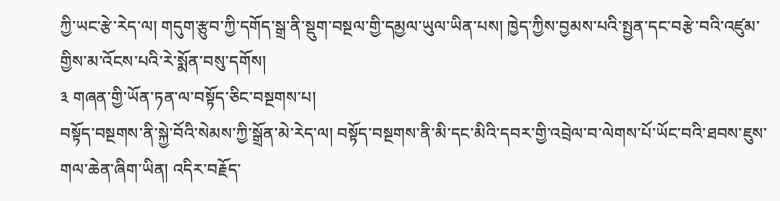ཀྱི་ཡང་རྩེ་རེད་ལ། གདུག་རྩུབ་ཀྱི་དགོད་སྒྲ་ནི་སྡུག་བསྔལ་གྱི་དམྱལ་ཡུལ་ཡིན་པས། ཁྱེད་ཀྱིས་བྱམས་པའི་སྤྱན་དང་བརྩེ་བའི་འཛུམ་གྱིས་མ་འོངས་པའི་རེ་སྨོན་བསུ་དགོས།
༣ གཞན་གྱི་ཡོན་ཏན་ལ་བསྟོད་ཅིང་བསྔགས་པ།
བསྟོད་བསྔགས་ནི་སྐྱེ་བོའི་སེམས་ཀྱི་སྒྲོན་མེ་རེད་ལ། བསྟོད་བསྔགས་ནི་མི་དང་མིའི་དབར་གྱི་འབྲེལ་བ་ལེགས་པོ་ཡོང་བའི་ཐབས་ཇུས་གལ་ཆེན་ཞིག་ཡིན། འདིར་བརྗོད་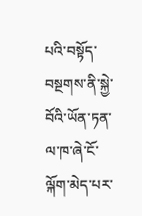པའི་བསྟོད་བསྔགས་ནི་སྐྱེ་བོའི་ཡོན་ཏན་ལ་ཁ་ཞེ་ངོ་ལྐོག་མེད་པར་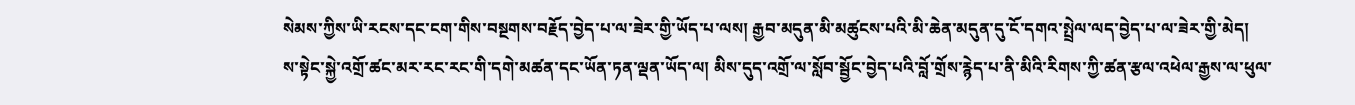སེམས་ཀྱིས་ཡི་རངས་དང་ངག་གིས་བསྔགས་བརྗོད་བྱེད་པ་ལ་ཟེར་གྱི་ཡོད་པ་ལས། རྒྱབ་མདུན་མི་མཚུངས་པའི་མི་ཆེན་མདུན་དུ་ངོ་དགའ་སྤྲེལ་ལད་བྱེད་པ་ལ་ཟེར་གྱི་མེད།
ས་སྟེང་སྐྱེ་འགྲོ་ཚང་མར་རང་རང་གི་དགེ་མཚན་དང་ཡོན་ཏན་ལྡན་ཡོད་ལ། མིས་དུད་འགྲོ་ལ་སློབ་སྦྱོང་བྱེད་པའི་བློ་གྲོས་རྙེད་པ་ནི་མིའི་རིགས་ཀྱི་ཚན་རྩལ་འཕེལ་རྒྱས་ལ་ཕུལ་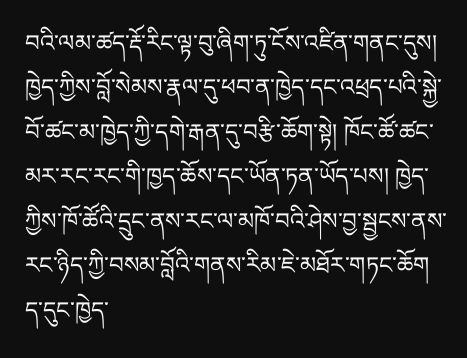བའི་ལམ་ཚད་རྡོ་རིང་ལྟ་བུ་ཞིག་ཏུ་ངོས་འཛིན་གནང་དུས། ཁྱེད་ཀྱིས་བློ་སེམས་རྣལ་དུ་ཕབ་ན་ཁྱེད་དང་འཕྲད་པའི་སྐྱེ་བོ་ཚང་མ་ཁྱེད་ཀྱི་དགེ་རྒན་དུ་བརྩི་ཆོག་སྟེ། ཁོང་ཚོ་ཚང་མར་རང་རང་གི་ཁྱད་ཆོས་དང་ཡོན་ཏན་ཡོད་པས། ཁྱེད་ཀྱིས་ཁོ་ཚོའི་དྲུང་ནས་རང་ལ་མཁོ་བའི་ཤེས་བྱ་སྦྱངས་ནས་རང་ཉིད་ཀྱི་བསམ་བློའི་གནས་རིམ་ཇེ་མཐོར་གཏང་ཆོག ད་དུང་ཁྱེད་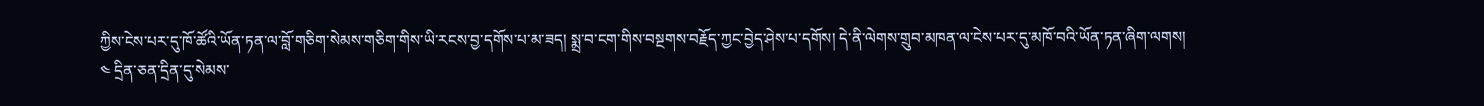ཀྱིས་ངེས་པར་དུ་ཁོ་ཚོའི་ཡོན་ཏན་ལ་བློ་གཅིག་སེམས་གཅིག་གིས་ཡི་རངས་བྱ་དགོས་པ་མ་ཟད། སྨྲ་བ་ངག་གིས་བསྔགས་བརྗོད་ཀྱང་བྱེད་ཤེས་པ་དགོས། དེ་ནི་ལེགས་གྲུབ་མཁན་ལ་ངེས་པར་དུ་མཁོ་བའི་ཡོན་ཏན་ཞིག་ལགས།
༤ དྲིན་ཅན་དྲིན་དུ་སེམས་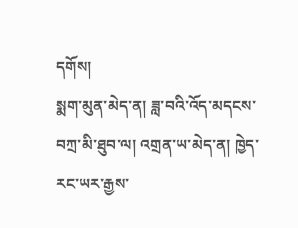དགོས།
སྨག་མུན་མེད་ན། ཟླ་བའི་འོད་མདངས་བཀྲ་མི་ཐུབ་ལ། འགྲན་ཡ་མེད་ན། ཁྱེད་རང་ཡར་རྒྱས་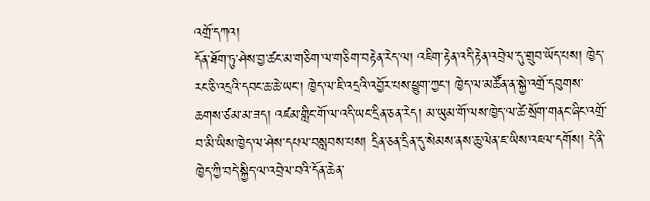འགྲོ་དཀའ།
དོན་ཐོག་ཏུ་ཤེས་བྱ་ཚང་མ་གཅིག་ལ་གཅིག་བརྟེན་རེད་ལ། འཇིག་རྟེན་འདི་རྟེན་འབྲེལ་དུ་གྲུབ་ཡོད་པས། ཁྱེད་རང་ཅི་འདྲའི་དབང་ཆ་ཆེ་ཡང་། ཁྱེད་ལ་ཇི་འདྲའི་འབྱོར་པས་ཕྱུག་ཀྱང་། ཁྱེད་ལ་མཚོན་ན་སྐྱེ་འགྲོ་དབུགས་ཆགས་ཙམ་མ་ཟད། འཛམ་གླིང་གོ་ལ་འདི་ཡང་དྲིན་ཅན་རེད། མ་ཡུམ་གོ་ལས་ཁྱེད་ལ་ཚེ་སྲོག་གནང་ཞིང་འགྲོ་བ་མི་ཡིས་ཁྱེད་ལ་ཤེས་དཔལ་བསླབས་པས། དྲིན་ཅན་དྲིན་དུ་སེམས་ནས་ཆུ་ལེན་ཇ་ཡིས་འཇལ་དགོས། དེ་ནི་ཁྱེད་ཀྱི་བདེ་སྐྱིད་ལ་འབྲེལ་བའི་དོན་ཆེན་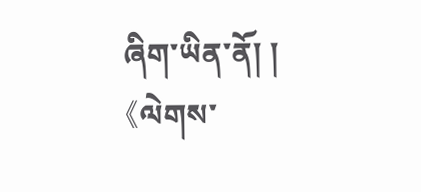ཞིག་ཡིན་ནོ། །
《ལེགས་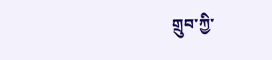གྲུབ་ཀྱི་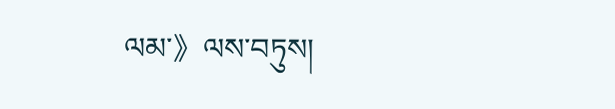ལམ་》ལས་བཏུས།